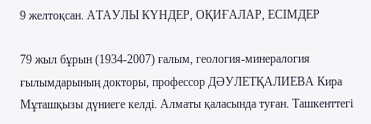9 желтоқсан. АТАУЛЫ КҮНДЕР, ОҚИҒАЛАР, ЕСІМДЕР

79 жыл бұрын (1934-2007) ғалым, геология-минералогия ғылымдарының докторы, профессор ДӘУЛЕТҚАЛИЕВА Кира Мұташқызы дүниеге келді. Алматы қаласында туған. Ташкенттегі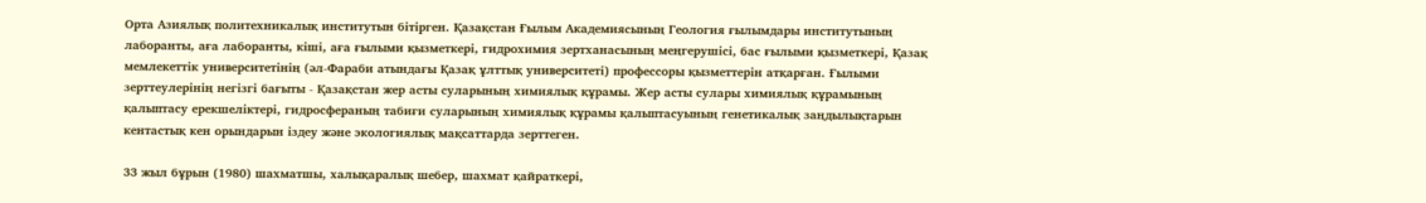Орта Азиялық политехникалық институтын бітірген. Қазақстан Ғылым Академиясының Геология ғылымдары институтының лаборанты, аға лаборанты, кіші, аға ғылыми қызметкері, гидрохимия зертханасының меңгерушісі, бас ғылыми қызметкері, Қазақ мемлекеттік университетінің (әл-Фараби атындағы Қазақ ұлттық университеті) профессоры қызметтерін атқарған. Ғылыми зерттеулерінің негізгі бағыты - Қазақстан жер асты суларының химиялық құрамы. Жер асты сулары химиялық құрамының қалыптасу ерекшеліктері, гидросфераның табиғи суларының химиялық құрамы қалыптасуының генетикалық заңдылықтарын кентастық кен орындарын іздеу және экологиялық мақсаттарда зерттеген.

33 жыл бұрын (1980) шахматшы, халықаралық шебер, шахмат қайраткері,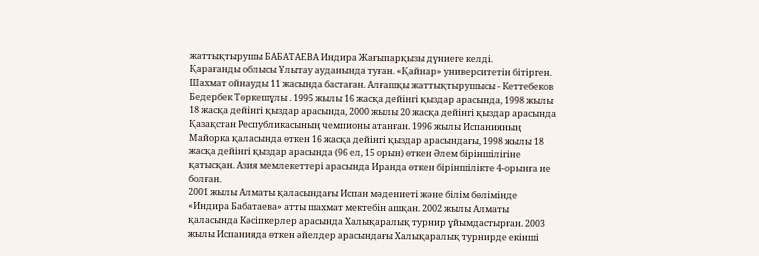жаттықтырушы БАБАТАЕВА Индира Жағыпарқызы дүниеге келді.
Қарағанды облысы Ұлытау ауданында туған. «Қайнар» университетін бітірген.
Шахмат ойнауды 11 жасында бастаған. Алғашқы жаттықтырушысы - Кеттебеков Бедербек Төркешұлы . 1995 жылы 16 жасқа дейінгі қыздар арасында, 1998 жылы 18 жасқа дейінгі қыздар арасында, 2000 жылы 20 жасқа дейінгі қыздар арасында Қазақстан Республикасының чемпионы атанған. 1996 жылы Испанияның Майорка қаласында өткен 16 жасқа дейінгі қыздар арасындағы, 1998 жылы 18 жасқа дейінгі қыздар арасында (96 ел, 15 орын) өткен Әлем біріншілігіне қатысқан. Азия мемлекеттері арасында Иранда өткен біріншілікте 4-орынға ие болған.
2001 жылы Алматы қаласындағы Испан мәдениеті және білім бөлімінде «Индира Бабатаева» атты шахмат мектебін ашқан. 2002 жылы Алматы қаласында Кәсіпкерлер арасында Халықаралық турнир ұйымдастырған. 2003 жылы Испанияда өткен әйелдер арасындағы Халықаралық турнирде екінші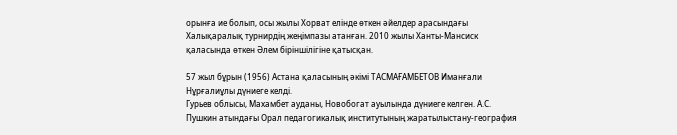орынға ие болып, осы жылы Хорват елінде өткен әйелдер арасындағы Халықаралық турнирдің жеңімпазы атанған. 2010 жылы Ханты-Мансиск қаласында өткен Әлем біріншілігіне қатысқан.

57 жыл бұрын (1956) Астана қаласының әкімі ТАСМАҒАМБЕТОВ Иманғали Нұрғалиұлы дүниеге келді.
Гурьев облысы, Махамбет ауданы, Новобогат ауылында дүниеге келген. А.С. Пушкин атындағы Орал педагогикалық институтының жаратылыстану-география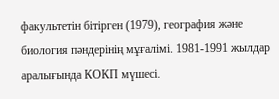факультетін бітірген (1979), география және биология пәндерінің мұғалімі. 1981-1991 жылдар аралығында КОКП мүшесі.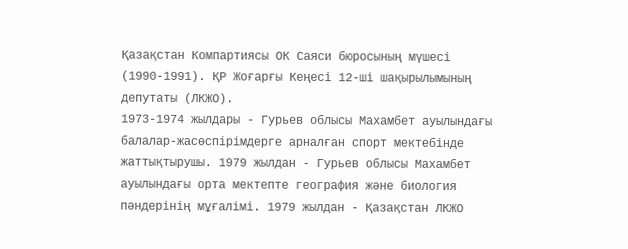Қазақстан Компартиясы ОК Саяси бюросының мүшесі (1990-1991). ҚР Жоғарғы Кеңесі 12-ші шақырылымының депутаты (ЛКЖО).
1973-1974 жылдары - Гурьев облысы Махамбет ауылындағы балалар-жасөспірімдерге арналған спорт мектебінде жаттықтырушы. 1979 жылдан - Гурьев облысы Махамбет ауылындағы орта мектепте география және биология пәндерінің мұғалімі. 1979 жылдан - Қазақстан ЛКЖО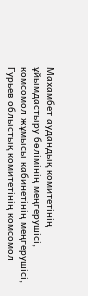Махамбет аудандық комитетінің ұйымдастыру бөлімінің меңгерушісі, комсомол жұмысы кабинетінің меңгерушісі, Гурьев облыстық комитетінің комсомол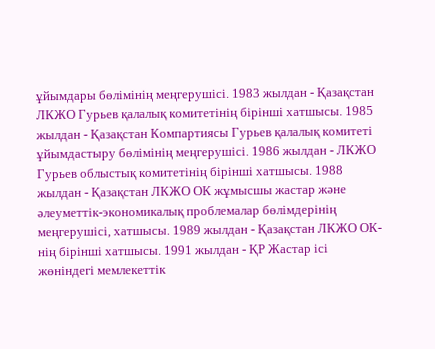ұйымдары бөлімінің меңгерушісі. 1983 жылдан - Қазақстан ЛКЖО Гурьев қалалық комитетінің бірінші хатшысы. 1985 жылдан - Қазақстан Компартиясы Гурьев қалалық комитеті ұйымдастыру бөлімінің меңгерушісі. 1986 жылдан - ЛКЖО Гурьев облыстық комитетінің бірінші хатшысы. 1988 жылдан - Қазақстан ЛКЖО ОК жұмысшы жастар және әлеуметтік-экономикалық проблемалар бөлімдерінің меңгерушісі, хатшысы. 1989 жылдан - Қазақстан ЛКЖО ОК-нің бірінші хатшысы. 1991 жылдан - ҚР Жастар ісі жөніндегі мемлекеттік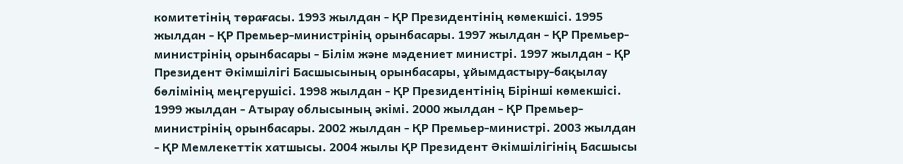комитетінің төрағасы. 1993 жылдан - ҚР Президентінің көмекшісі. 1995 жылдан - ҚР Премьер-министрінің орынбасары. 1997 жылдан - ҚР Премьер-министрінің орынбасары - Білім және мәдениет министрі. 1997 жылдан - ҚР Президент Әкімшілігі Басшысының орынбасары, ұйымдастыру-бақылау бөлімінің меңгерушісі. 1998 жылдан - ҚР Президентінің Бірінші көмекшісі. 1999 жылдан - Атырау облысының әкімі. 2000 жылдан - ҚР Премьер-министрінің орынбасары. 2002 жылдан - ҚР Премьер-министрі. 2003 жылдан - ҚР Мемлекеттік хатшысы. 2004 жылы ҚР Президент Әкімшілігінің Басшысы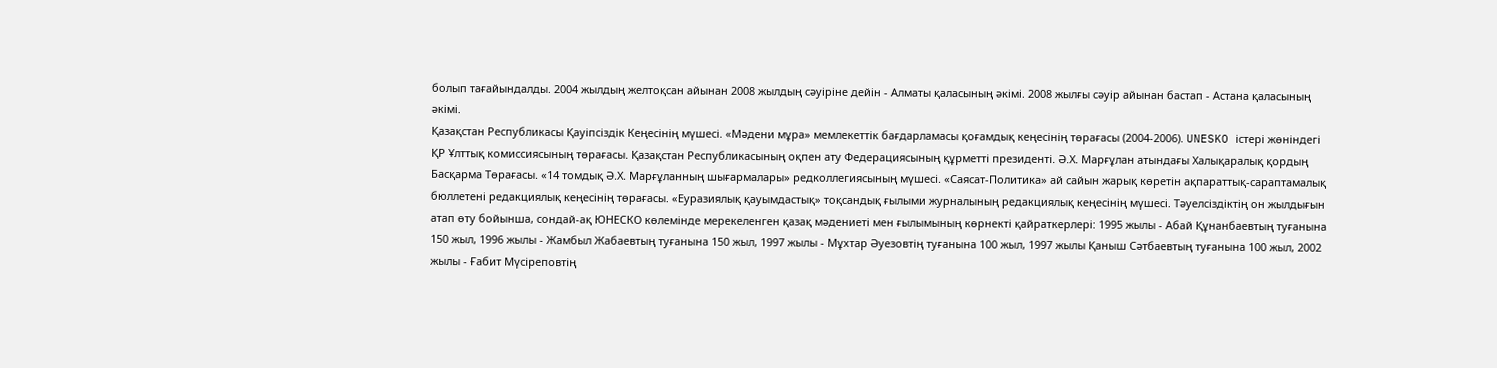болып тағайындалды. 2004 жылдың желтоқсан айынан 2008 жылдың сәуіріне дейін - Алматы қаласының әкімі. 2008 жылғы сәуір айынан бастап - Астана қаласының әкімі.
Қазақстан Республикасы Қауіпсіздік Кеңесінің мүшесі. «Мәдени мұра» мемлекеттік бағдарламасы қоғамдық кеңесінің төрағасы (2004-2006). UNESKO істері жөніндегі ҚР Ұлттық комиссиясының төрағасы. Қазақстан Республикасының оқпен ату Федерациясының құрметті президенті. Ә.Х. Марғұлан атындағы Халықаралық қордың Басқарма Төрағасы. «14 томдық Ә.Х. Марғұланның шығармалары» редколлегиясының мүшесі. «Саясат-Политика» ай сайын жарық көретін ақпараттық-сараптамалық бюллетені редакциялық кеңесінің төрағасы. «Еуразиялық қауымдастық» тоқсандық ғылыми журналының редакциялық кеңесінің мүшесі. Тәуелсіздіктің он жылдығын атап өту бойынша, сондай-ақ ЮНЕСКО көлемінде мерекеленген қазақ мәдениеті мен ғылымының көрнекті қайраткерлері: 1995 жылы - Абай Құнанбаевтың туғанына 150 жыл, 1996 жылы - Жамбыл Жабаевтың туғанына 150 жыл, 1997 жылы - Мұхтар Әуезовтің туғанына 100 жыл, 1997 жылы Қаныш Сәтбаевтың туғанына 100 жыл, 2002 жылы - Ғабит Мүсіреповтің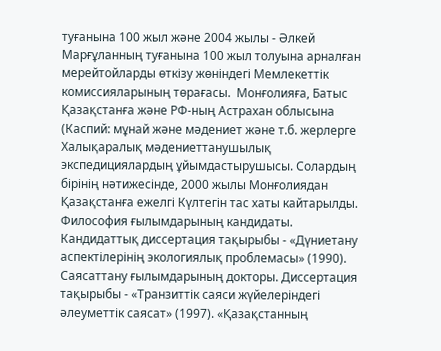туғанына 100 жыл және 2004 жылы - Әлкей Марғұланның туғанына 100 жыл толуына арналған мерейтойларды өткізу жөніндегі Мемлекеттік комиссияларының төрағасы.  Монғолияға, Батыс Қазақстанға және РФ-ның Астрахан облысына (Каспий: мұнай және мәдениет және т.б. жерлерге Халықаралық мәдениеттанушылық экспедициялардың ұйымдастырушысы. Солардың бірінің нәтижесінде, 2000 жылы Монғолиядан Қазақстанға ежелгі Күлтегін тас хаты кайтарылды. Философия ғылымдарының кандидаты. Кандидаттық диссертация тақырыбы - «Дүниетану аспектілерінің экологиялық проблемасы» (1990). Саясаттану ғылымдарының докторы. Диссертация тақырыбы - «Транзиттік саяси жүйелеріндегі әлеуметтік саясат» (1997). «Қазақстанның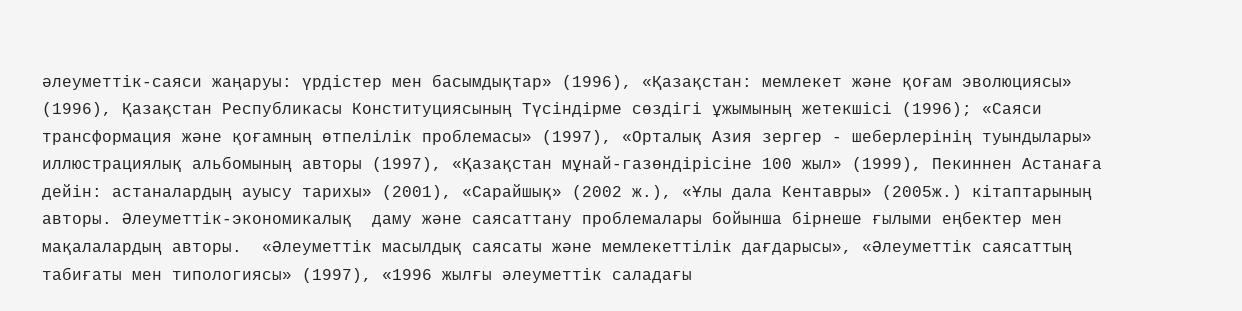әлеуметтік-саяси жаңаруы: үрдістер мен басымдықтар» (1996), «Қазақстан: мемлекет және қоғам эволюциясы» (1996), Қазақстан Республикасы Конституциясының Түсіндірме сөздігі ұжымының жетекшісі (1996); «Саяси трансформация және қоғамның өтпелілік проблемасы» (1997), «Орталық Азия зергер - шеберлерінің туындылары» иллюстрациялық альбомының авторы (1997), «Қазақстан мұнай-газөндірісіне 100 жыл» (1999), Пекиннен Астанаға дейін: астаналардың ауысу тарихы» (2001), «Сарайшық» (2002 ж.), «Ұлы дала Кентавры» (2005ж.) кітаптарының авторы. Әлеуметтік-экономикалық  даму және саясаттану проблемалары бойынша бірнеше ғылыми еңбектер мен мақалалардың авторы.  «Әлеуметтік масылдық саясаты және мемлекеттілік дағдарысы», «Әлеуметтік саясаттың табиғаты мен типологиясы» (1997), «1996 жылғы әлеуметтік саладағы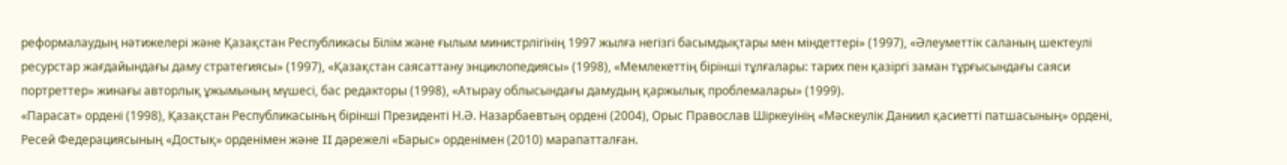реформалаудың нәтижелері және Қазақстан Республикасы Білім және ғылым министрлігінің 1997 жылға негізгі басымдықтары мен міндеттері» (1997), «Әлеуметтік саланың шектеулі ресурстар жағдайындағы даму стратегиясы» (1997), «Қазақстан саясаттану энциклопедиясы» (1998), «Мемлекеттің бірінші тұлғалары: тарих пен қазіргі заман тұрғысындағы саяси портреттер» жинағы авторлық ұжымының мүшесі, бас редакторы (1998), «Атырау облысындағы дамудың қаржылық проблемалары» (1999).
«Парасат» ордені (1998), Қазақстан Республикасыньң бірінші Президенті Н.Ә. Назарбаевтың ордені (2004), Орыс Православ Шіркеуінің «Мәскеулік Даниил қасиетті патшасының» ордені, Ресей Федерациясының «Достық» орденімен және II дәрежелі «Барыс» орденімен (2010) марапатталған.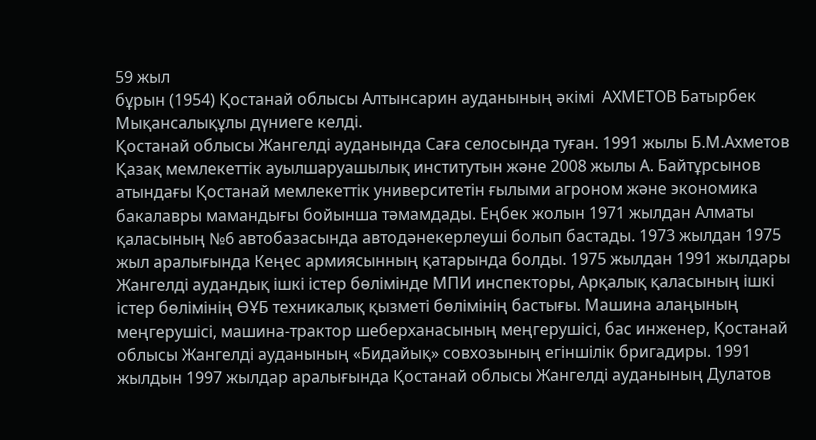59 жыл
бұрын (1954) Қостанай облысы Алтынсарин ауданының әкімі  АХМЕТОВ Батырбек Мықансалықұлы дүниеге келді.
Қостанай облысы Жангелді ауданында Саға селосында туған. 1991 жылы Б.М.Ахметов Қазақ мемлекеттік ауылшаруашылық институтын және 2008 жылы А. Байтұрсынов атындағы Қостанай мемлекеттік университетін ғылыми агроном және экономика бакалавры мамандығы бойынша тәмамдады. Еңбек жолын 1971 жылдан Алматы қаласының №6 автобазасында автодәнекерлеуші болып бастады. 1973 жылдан 1975 жыл аралығында Кеңес армиясынның қатарында болды. 1975 жылдан 1991 жылдары Жангелді аудандық ішкі істер бөлімінде МПИ инспекторы, Арқалық қаласының ішкі істер бөлімінің ӨҰБ техникалық қызметі бөлімінің бастығы. Машина алаңының меңгерушісі, машина-трактор шеберханасының меңгерушісі, бас инженер, Қостанай облысы Жангелді ауданының «Бидайық» совхозының егіншілік бригадиры. 1991 жылдын 1997 жылдар аралығында Қостанай облысы Жангелді ауданының Дулатов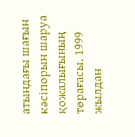атындағы шағын кәсіпорын шаруа қожалығының төрағасы. 1999 жылдан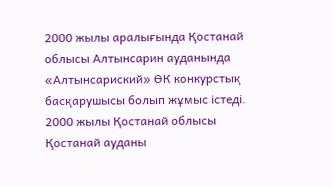2000 жылы аралығында Қостанай облысы Алтынсарин ауданында «Алтынсариский» ӨК конкурстық басқарушысы болып жұмыс істеді. 2000 жылы Қостанай облысы Қостанай ауданы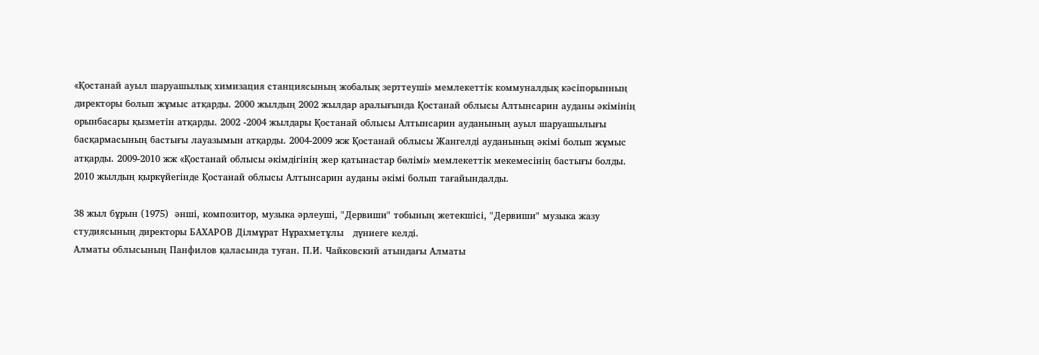«Қостанай ауыл шаруашылық химизация станциясының жобалық зерттеуші» мемлекеттік коммуналдық кәсіпорынның директоры болып жұмыс атқарды. 2000 жылдың 2002 жылдар аралығында Қостанай облысы Алтынсарин ауданы әкімінің орынбасары қызметін атқарды. 2002 -2004 жылдары Қостанай облысы Алтынсарин ауданының ауыл шаруашылығы басқармасының бастығы лауазымын атқарды. 2004-2009 жж Қостанай облысы Жангелді ауданының әкімі болып жұмыс атқарды. 2009-2010 жж «Қостанай облысы әкімдігінің жер қатынастар бөлімі» мемлекеттік мекемесінің бастығы болды. 2010 жылдың қыркүйегінде Қостанай облысы Алтынсарин ауданы әкімі болып тағайындалды.

38 жыл бұрын (1975)  әнші, композитор, музыка әрлеуші, "Дервиши" тобының жетекшісі, "Дервиши" музыка жазу студиясының директоры БАХАРОВ Ділмұрат Нұрахметұлы   дүниеге келді.
Алматы облысының Панфилов қаласында туған. П.И. Чайковский атындағы Алматы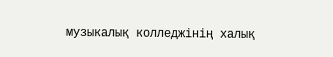музыкалық колледжінің халық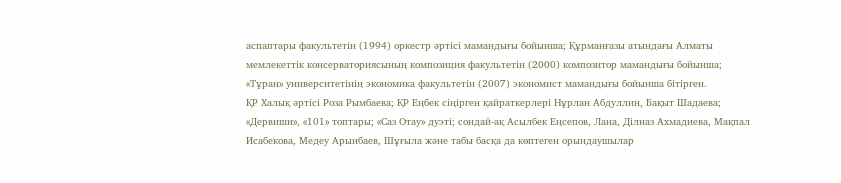аспаптары факультетін (1994) оркестр әртісі мамандығы бойынша; Құрманғазы атындағы Алматы мемлекеттік консерваториясының композиция факультетін (2000) композитор мамандығы бойынша; «Тұран» университетінің экономика факультетін (2007) экономист мамандығы бойынша бітірген.
ҚР Халық әртісі Роза Рымбаева; ҚР Еңбек сіңірген қайраткерлері Нұрлан Абдуллин, Бақыт Шадаева; «Дервиши», «101» топтары; «Саз Отау» дуэті; сондай-ақ Асылбек Еңсепов, Лана, Ділназ Ахмадиева, Мақпал Исабекова, Медеу Арынбаев, Шұғыла және табы басқа да көптеген орындаушылар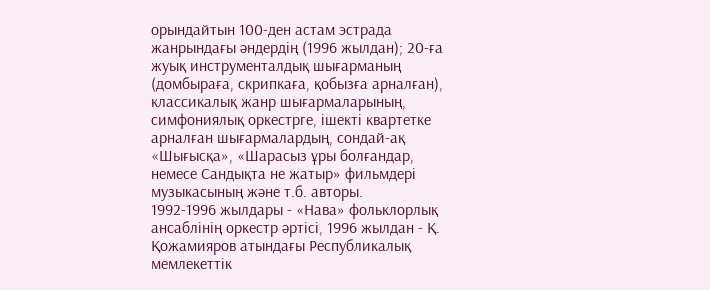орындайтын 100-ден астам эстрада жанрындағы әндердің (1996 жылдан); 20-ға жуық инструменталдық шығарманың (домбыраға, скрипкаға, қобызға арналған), классикалық жанр шығармаларының, симфониялық оркестрге, ішекті квартетке арналған шығармалардың, сондай-ақ «Шығысқа», «Шарасыз ұры болғандар, немесе Сандықта не жатыр» фильмдері музыкасының және т.б. авторы.
1992-1996 жылдары - «Нава» фольклорлық ансаблінің оркестр әртісі, 1996 жылдан - Қ. Қожамияров атындағы Республикалық мемлекеттік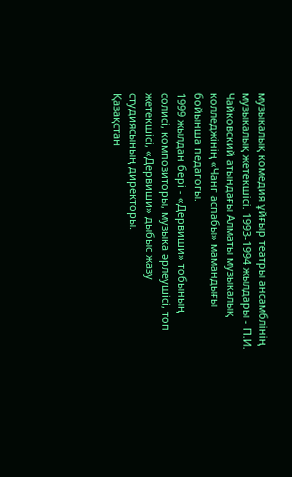музыкалық комедия ұйғыр театры ансамблінің музыкалық жетекшісі. 1993-1994 жылдары - П.И. Чайковский атындағы Алматы музыкалық колледжінің «Чанг аспабы» мамандығы бойынша педагогы.
1999 жылдан бері - «Дервиши» тобының солисі, композиторы, музыка әрлеушісі, топ жетекшісі, «Дервиши» дыбыс жазу студиясының директоры.
Қазақстан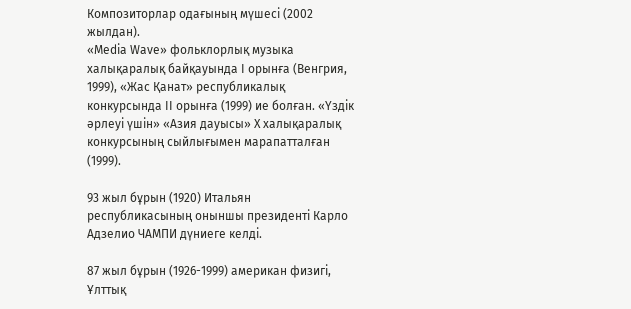Композиторлар одағының мүшесі (2002 жылдан).
«Media Wave» фольклорлық музыка халықаралық байқауында I орынға (Венгрия, 1999), «Жас Қанат» республикалық конкурсында II орынға (1999) ие болған. «Үздік әрлеуі үшін» «Азия дауысы» X халықаралық конкурсының сыйлығымен марапатталған (1999).

93 жыл бұрын (1920) Итальян республикасының оныншы президенті Карло Адзелио ЧАМПИ дүниеге келді.

87 жыл бұрын (1926-1999) американ физигі, Ұлттық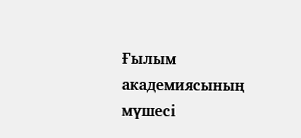Ғылым академиясының мүшесі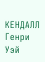КЕНДАЛЛ Генри Уэй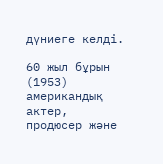дүниеге келді.

60 жыл бұрын (1953) американдық актер, продюсер және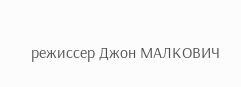режиссер Джон МАЛКОВИЧ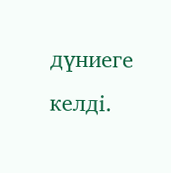дүниеге келді.